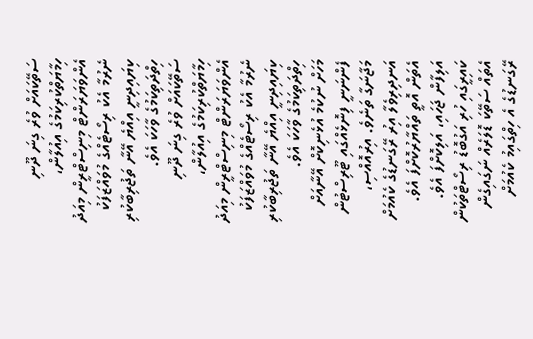ސަތޭކައަށް ވުރެ ގިނަ ދޫނި ހިމާޔަތްކުރިކަމުގެ އިއުލާން، އެންވަޔަރަންޓް މިނިސްޓްރީން މިއަދު ނެރުމާ އެކު ރިސޯޓެއްގެ މުވައްޒަފަކު ކިޔައިދިނީ އިއްޔެ އޭނާ ތަޖުރިބާކުރި ހިތްދަތިކަމުގެ ވާހަކަ އެވެ.
ސަތޭކައަށް ވުރެ ގިނަ ދޫނި ހިމާޔަތްކުރިކަމުގެ އިއުލާން، އެންވަޔަރަންޓް މިނިސްޓްރީން މިއަދު ނެރުމާ އެކު ރިސޯޓެއްގެ މުވައްޒަފަކު ކިޔައިދިނީ އިއްޔެ އޭނާ ތަޖުރިބާކުރި ހިތްދަތިކަމުގެ ވާހަކަ އެވެ.
މަހަށް ނުކުމެ އުޅެނިކޮށް އޭނާއަށް ފެންނަނީ ފިނޮޅެއްގައި ޓޫރިސްޓުން މަޖާނަގާ ތަނެވެ. އިރުއޮއްސި، އަނދިރިވެލާ އިރު ރޭގަނޑުގެ ކެއުމަށް އެތަން އޮތީ ތައްޔާރުކޮށްފަ އެވެ. އަލިފާން ޖަހައި، އަލިކޮށްފަ އެވެ. ކައިރީގައި ހުރި އަގުބޮޑު ރިސޯޓްތަކުން އެތައް ސަތޭކަ ޑޮލަރެއް ނަގައިގެން ރޭގަނޑުގެ އެ ހިތްގައިމު ކެއުމަށް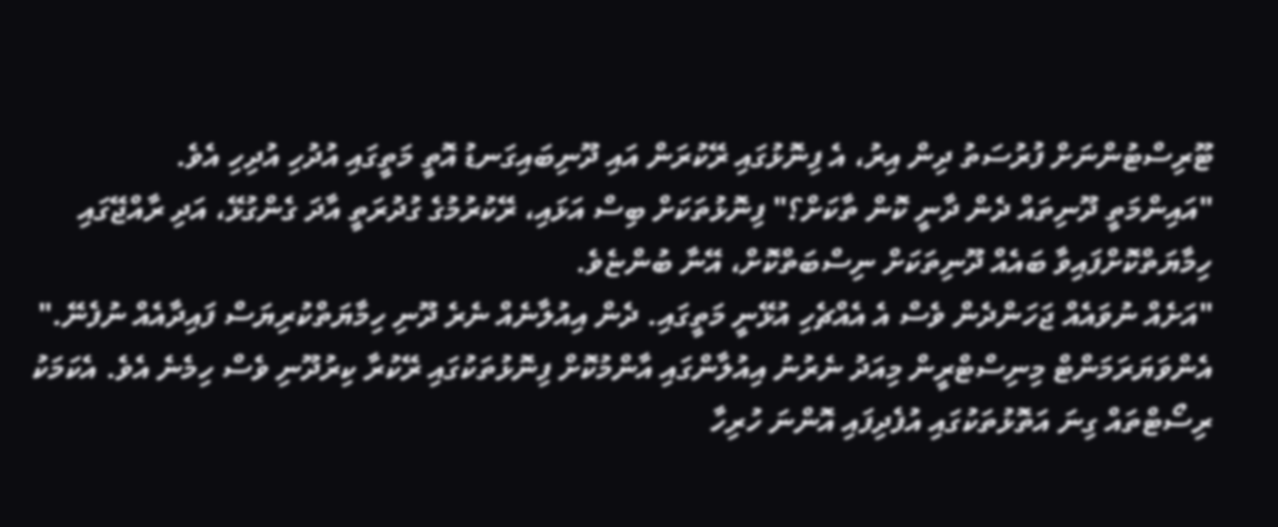ޓޫރިސްޓުންނަށް ފުރުސަތު ދިން އިރު، އެ ފިނޮޅުގައި ރޭކުރަން އައި ދޫނިބައިގަނޑު އޮތީ މަތީގައި އުދުހި އުދިހި އެވެ.
"އައިންމަތީ ދޫނިތައް ދެން ދާނީ ކޮން ތާކަށް؟" ފިނޮޅުތަކަށް ބިސް އަޅައި، ރޭކުރުމުގެ ގުދުރަތީ އާދަ ގެންގުޅޭ، އަދި ރާއްޖޭގައި ހިމާޔަތްކޮށްފައިވާ ބައެއް ދޫނިތަކަށް ނިސްބަތްކޮށް، އޭނާ ބުންޏެވެ.
"އަށެއް ނުވައެއް ޖަހަންދެން ވެސް އެ އެއްޗެހި އުޅޭނީ މަތީގައި. ދެން އިއުލާނެއް ނެރެ ދޫނި ހިމާޔަތްކުރިޔަސް ފައިދާއެއް ނުފެނޭ."
އެންވަޔަރަމަންޓް މިނިސްޓްރީން މިއަދު ނެރުނު އިއުލާންގައި އާންމުކޮށް ފިނޮޅުތަކުގައި ރޭކުރާ ކިރުދޫނި ވެސް ހިމެނެ އެވެ. އެކަމަކު ރިސޯޓްތައް ގިނަ އަތޮޅުތަކުގައި އުފެދިފައި އޮންނަ ހުރިހާ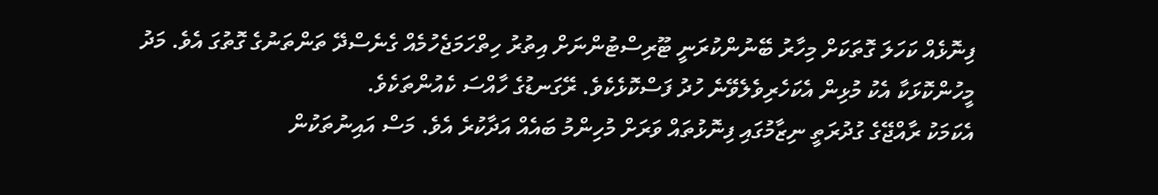ފިނޮޅެއް ކަހަލަ ގޮތަކަށް މިހާރު ބޭނުންކުރަނީ ޓޫރިސްޓުންނަށް އިތުރު ހިތްހަމަޖެހުމެއް ގެނެސްދޭ ތަންތަނުގެ ގޮތުގަ އެވެ. މަދު މީހުންކޮޅަކާ އެކު މުޅިން އެކަހެރިވެލެވޭނެ ހުދު ފަސްކޮޅެކެވެ. ރޭގަނޑުގެ ހާއްސަ ކެއުންތަކެވެ.
އެކަމަކު ރާއްޖޭގެ ގުދުރަތީ ނިޒާމުގައި ފިނޮޅުތައް ވަރަށް މުހިންމު ބައެއް އަދާކުރެ އެވެ. މަސް އައިނުތަކުން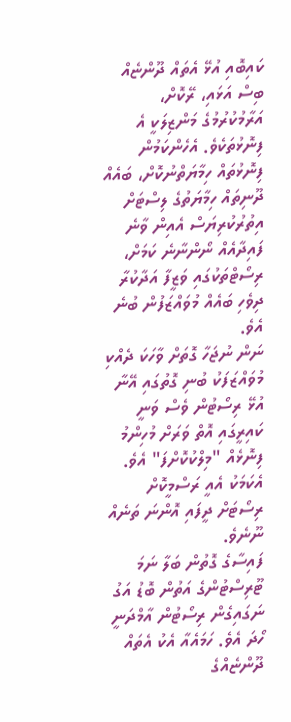ކައިބޮއި އުޅޭ އެތައް ދޫންޏެއް ބިސް އަޅައި، ރޭކޮށް، އަރާމުކުރުމުގެ މަންޒިލަކީ އެ ފިނޮޅުތަކެވެ. އެހެންކަމުން ފިނޮޅުތައް ހިމާޔަތްނުކޮށް، ބައެއް ދޫނިތައް ހިމާޔަތުގެ ލިސްޓަށް އިތުރުކުރިޔަސް އެއިން ވާނެ ފައިދާއެއް ނޯންނާނެ ކަމަށް، ރިސޯޓްތަކުގައި ވަޒީފާ އަދާކުރާ ދިވެހި ބައެއް މުވައްޒަފުން ބުނެ އެވެ.
ނަން ނުޖަހާ ގޮތަށް ވާހަކަ ދެއްކި މުވައްޒަފަކު ބުނި ގޮތުގައި އޭނާ އުޅޭ ރިސޯޓުން ވެސް ވަނީ ކައިރީގައި އޮތް ވަރަށް މުހިންމު ފިނޮޅެއް "މިލްކުކޮށްފަ" އެވެ. އެކަމަކު އެއީ ރަސްމީކޮށް ރިސޯޓަށް ދީފައި އޮންނަ ތަނެއް ނޫނެވެ.
ފައިސާގެ ގޮތުން ބަލާ ނަމަ ޓޫރިސްޓުންގެ އަތުން ބޮޑު އަގު ނަގައިގެން ރިސޯޓުން އާމްދަނީ ހޯދަ އެވެ. ހަމައެއާ އެކު އެތައް ދޫންޏެއްގެ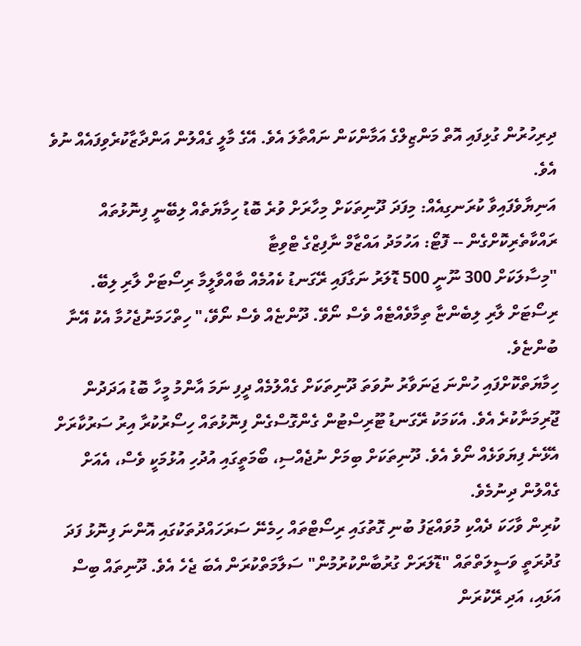ދިރިހުރުން ގުޅިފައި އޮތް މަންޒިލްގެ އަމާންކަން ނައްތާލަ އެވެ. އޭގެ މާލީ ގެއްލުން އަންދާޒާކުރެވިފައެއް ނުވެ އެވެ.
އަނިޔާވެފައިވާ ކުރަނގިއެއް: މިފަދަ ދޫނިތަކަށް މިހާރަށް ވުރެ ބޮޑު ހިމާޔަތެއް ލިބޭނީ ފިނޮޅުތައް ރައްކާތެރިކޮށްގެން -- ފޮޓޯ: އަހުމަދު އައްޒާމް ނާފިޒްގެ ޓްވިޓާ
"މިސާލަކަށް 300 ނޫނީ 500 ޑޮލަރު ނަގާފައި ރޭގަނޑު ކެއުމެއް ބާއްވާލީމާ ރިސޯޓަށް ލާރި ލިބޭ. ރިސޯޓަށް ލާރި ލިބެންޏާ ތިމާވެއްޓެއް ވެސް ނޯވޭ. ދޫންޏެއް ވެސް ނޯވޭ،" ހިތްހަމަނުޖެހުމާ އެކު އޭނާ ބުންޏެވެ.
ހިމާޔަތްކޮށްފައި ހުންނަ ޖަނަވާރު ނުވަތަ ދޫނިތަކަށް ގެއްލުމެއް ދީފި ނަމަ އާންމު މީހާ ބޮޑު އަދަދުން ޖޫރިމަނާކުރެ އެވެ. އެކަމަކު ރޭގަނޑު ޓޫރިސްޓުން ގެންގޮސްގެން ފިނޮޅުތައް ހިސޯރުކުރާ އިރު ސަރުކާރަށް އެޅޭނެ ފިޔަވަޅެއް ނޯވެ އެވެ. ދޫނިތަކަށް ބިމަށް ނުޖެއްސި، ބޯމަތީގައި އުދުހި އުޅުމަކީ ވެސް، އެއަށް ގެއްލުން ދިނުމެވެ.
ކުރިން ވާހަކަ ދެއްކި މުވައްޒަފު ބުނި ގޮތުގައި ރިސޯޓްތައް ހިމެނޭ ސަރަހައްދުތަކުގައި އޮންނަ ފިނޮޅު ފަދަ ގުދުރަތީ ވަސީލަތްތައް "ޑޮލަރަށް ގުރުބާންކުރުމުން" ސަލާމަތްކުރަން އެބަ ޖެހެ އެވެ. ދޫނިތައް ބިސް އަޅައި، އަދި ރޭކުރަން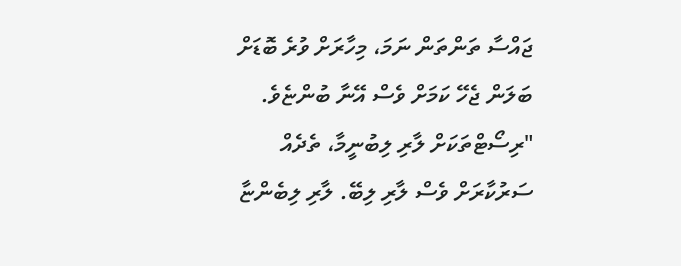ޖައްސާ ތަންތަން ނަމަ، މިހާރަށް ވުރެ ބޮޑަށް ބަލަން ޖެހޭ ކަމަށް ވެސް އޭނާ ބުންޏެވެ.
"ރިސޯޓްތަކަށް ލާރި ލިބުނީމާ، ތެދެއް ސަރުކާރަށް ވެސް ލާރި ލިބޭ. ލާރި ލިބެންޏާ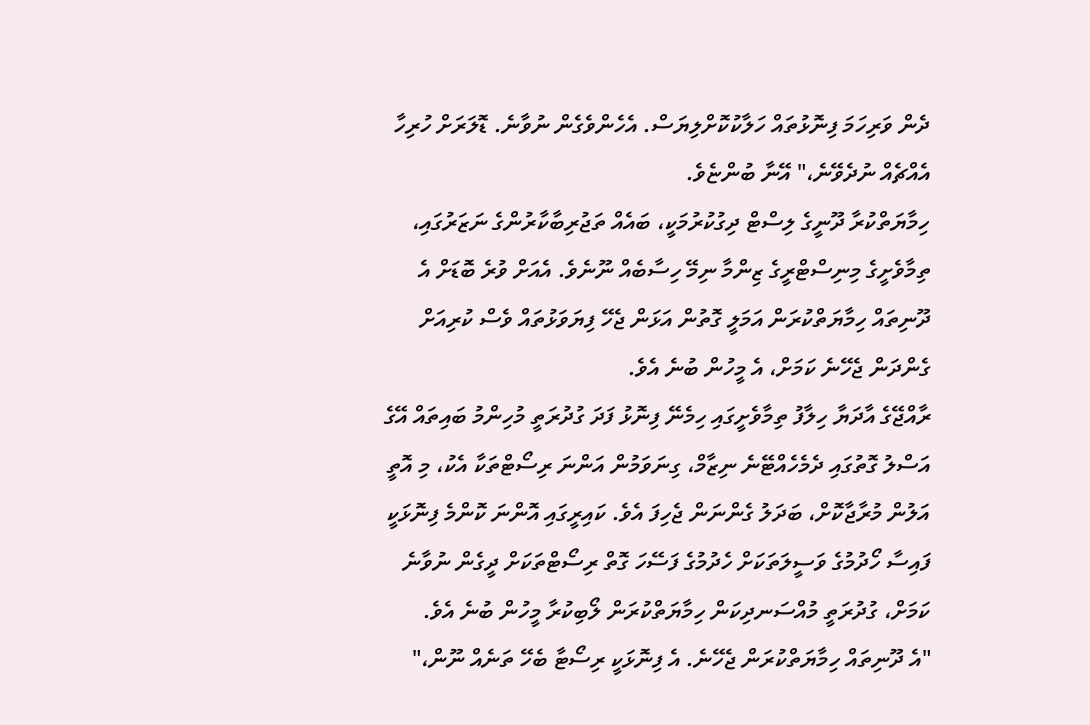ދެން ވަރިހަމަ ފިނޮޅުތައް ހަލާކުކޮށްލިޔަސް. އެހެންވެގެން ނުވާނެ. ޑޮލަރަށް ހުރިހާ އެއްޗެއް ނުދެވޭނެ،" އޭނާ ބުންޏެވެ.
ހިމާޔަތްކުރާ ދޫނީގެ ލިސްޓް ދިގުކުރުމަކީ، ބައެއް ތަޖުރިބާކާރުންގެ ނަޒަރުގައި، ތިމާވެށީގެ މިނިސްޓްރީގެ ޒިންމާ ނިމޭ ހިސާބެއް ނޫނެވެ. އެއަށް ވުރެ ބޮޑަށް އެ ދޫނިތައް ހިމާޔަތްކުރަން އަމަލީ ގޮތުން އަޅަން ޖެހޭ ފިޔަވަޅުތައް ވެސް ކުރިއަށް ގެންދަން ޖެހޭނެ ކަމަށް، އެ މީހުން ބުނެ އެވެ.
ރާއްޖޭގެ އާދަޔާ ހިލާފު ތިމާވެށީގައި ހިމެނޭ ފިނޮޅު ފަދަ ގުދުރަތީ މުހިންމު ބައިތައް އޭގެ އަސްލު ގޮތުގައި ދެމެހެއްޓޭނެ ނިޒާމް، ގިނަވަމުން އަންނަ ރިސޯޓްތަކާ އެކު، މި އޮތީ އަލުން މުރާޖާކޮށް، ބަދަލު ގެންނަން ޖެހިފަ އެވެ. ކައިރީގައި އޮންނަ ކޮންމެ ފިނޮޅަކީ ފައިސާ ހޯދުމުގެ ވަސީލަތަކަށް ހެދުމުގެ ފަސޭހަ ގޮތް ރިސޯޓްތަކަށް ދީގެން ނުވާނެ ކަމަށް، ގުދުރަތީ މުއްސަނދިކަން ހިމާޔަތްކުރަން ލޯބިކުރާ މީހުން ބުނެ އެވެ.
"އެ ދޫނިތައް ހިމާޔަތްކުރަން ޖެހޭނެ. އެ ފިނޮޅަކީ ރިސޯޓާ ބެހޭ ތަނެއް ނޫން،"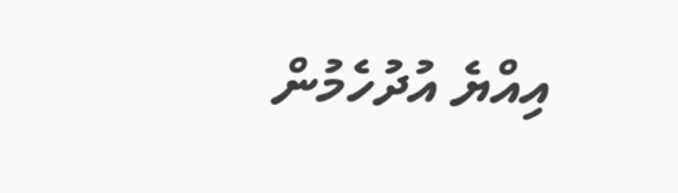އިއްޔެ އުދުހެމުން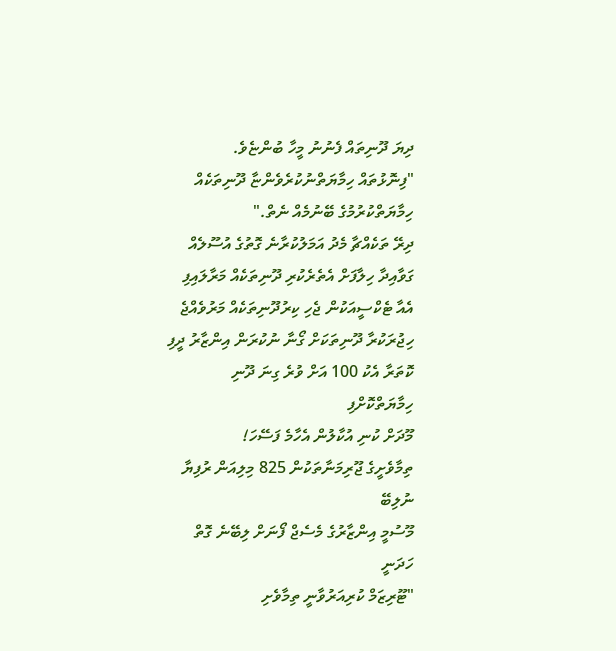ދިޔަ ދޫނިތައް ފެނުނު މީހާ ބުންޏެވެ.
"ފިނޮޅުތައް ހިމާޔަތްނުކުރެވެންޏާ ދޫނިތަކެއް ހިމާޔަތްކުރުމުގެ ބޭނުމެއް ނެތް."
ދިރޭ ތަކެއްޗާ މެދު އަމަލުކުރާނެ ގޮތުގެ އުސޫލެއް
ގަވާއިދާ ހިލާފަށް އެތެރެކުރި ދޫނިތަކެއް މަރާލައިފި
އެއާ ޓެކްސީއަކުން ޖެހި ކިރުދޫނިތަކެއް މަރުވެއްޖެ
ހިޖުރަކުރާ ދޫނިތަކަށް ގޯނާ ނުކުރަން އިންޒާރު ދީފި
ކޮތަރާ އެކު 100 އަށް ވުރެ ގިނަ ދޫނި ހިމާޔަތްކޮށްފި
މޫދަށް ކުނި އުކާލުން އެހާމެ ފަސޭހަ!
ތިމާވެށީގެ ޖޫރިމަނާތަކުން 825 މިލިއަން ރުފިޔާ ނުލިބޭ
މޫސުމީ އިންޒާރުގެ މެސެޖް ފޯނަށް ލިބޭނެ ގޮތް ހަދަނީ
"ޓޫރިޒަމް ކުރިއަރުވާނީ ތިމާވެށި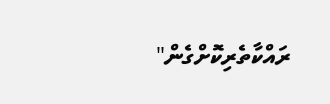ރައްކާތެރިކޮށްގެން"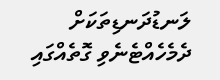ލަނޑުދަނޑިތަކަށް ދެމެހެއްޓެނެވި ގޮތެއްގައި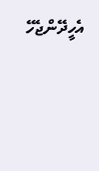އެހީދޭންޖެހޭ